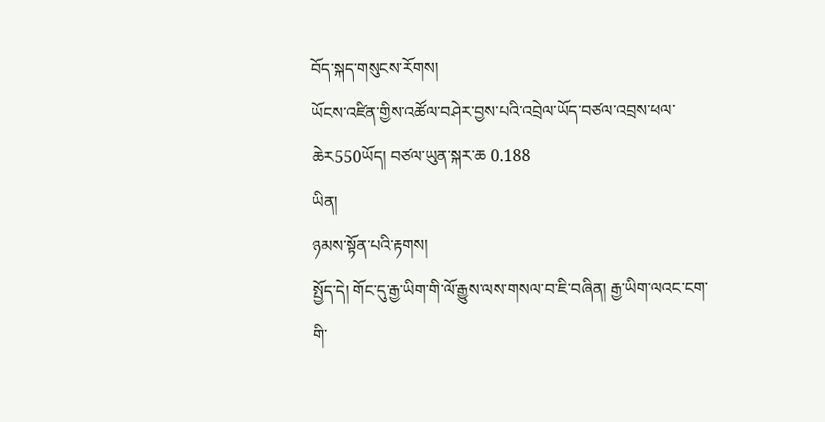བོད་སྐད་གསུངས་རོགས།
ཡོངས་འཛིན་གྱིས་འཚོལ་བཤེར་བྱས་པའི་འབྲེལ་ཡོད་བཙལ་འབྲས་ཕལ་ཆེར550ཡོད། བཙལ་ཡུན་སྐར་ཆ 0.188
ཡིན།
ཉམས་སྟོན་པའི་རྟགས།
སྤྱོད་དེ། གོང་དུ་རྒྱ་ཡིག་གི་ལོ་རྒྱུས་ལས་གསལ་བ་ཇི་བཞིན། རྒྱ་ཡིག་ལའང་ངག་གི་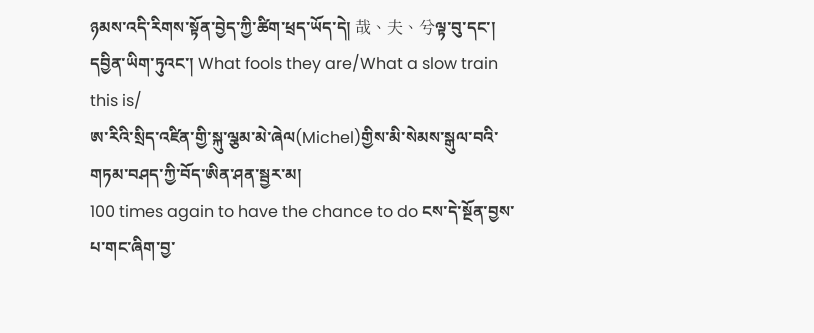ཉམས་འདི་རིགས་སྟོན་བྱེད་ཀྱི་ཚིག་ཕྲད་ཡོད་དེ། 哉、夫、兮ལྟ་བུ་དང་། དབྱིན་ཡིག་ཏུའང་། What fools they are/What a slow train this is/
ཨ་རིའི་སྲིད་འཛིན་གྱི་སྐུ་ལྕམ་མེ་ཞེལ(Michel)གྱིས་མི་སེམས་སྒུལ་བའི་གཏམ་བཤད་ཀྱི་བོད་ཨིན་ཤན་སྦྱར་མ།
100 times again to have the chance to do ངས་དེ་སྔོན་བྱས་པ་གང་ཞིག་བྱ་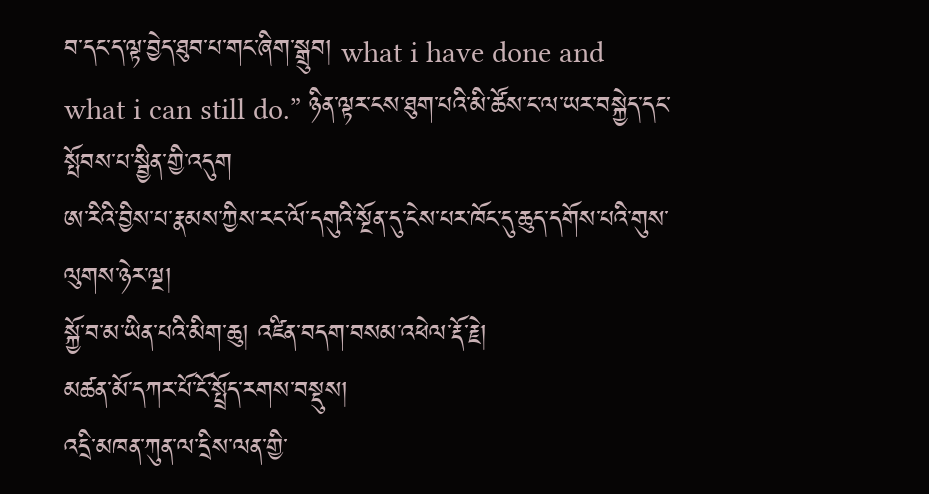བ་དང་ད་ལྟ་བྱེད་ཐུབ་པ་གང་ཞིག་སྒྲུབ། what i have done and what i can still do.” ཉིན་ལྟར་ངས་ཐུག་པའི་མི་ཚོས་ང་ལ་ཡར་བསྐྱེད་དང་སྤོབས་པ་སྦྱིན་གྱི་འདུག
ཨ་རིའི་བྱིས་པ་རྣམས་ཀྱིས་རང་ལོ་དགུའི་སྔོན་དུ་ངེས་པར་ཁོང་དུ་ཆུད་དགོས་པའི་གུས་ལུགས་ཉེར་ལྔ།
སྐྱོ་བ་མ་ཡིན་པའི་མིག་ཆུ། འཛིན་བདག་བསམ་འཕེལ་རྡོ་རྗེ།
མཚན་མོ་དཀར་པོ་ངོ་སྤྲོད་རགས་བསྡུས།
འདྲི་མཁན་ཀུན་ལ་དྲིས་ལན་གྱི་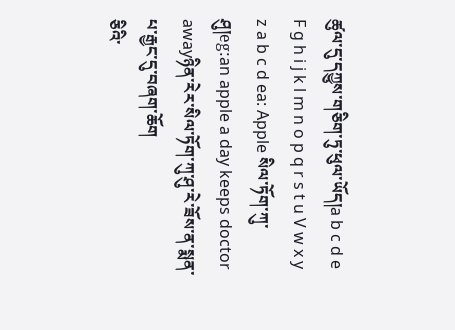ཚུལ་དུ་དཀྱུས་གཅིག་ཏུ་ཕུལ་ཡོད།a b c d e F g h i j k l m n o p q r s t u V w x y z a b c d ea: Apple སིལ་ཏོག་ཀུ་ཤུ།eg:an apple a day keeps doctor awayཉིན་རེར་སིལ་ཏོག་ཀུ་ཤུ་རེ་ཟོས་ན་སྨན་པ་རྒྱང་དུ་བཞག་ཆོག
ཅིའི་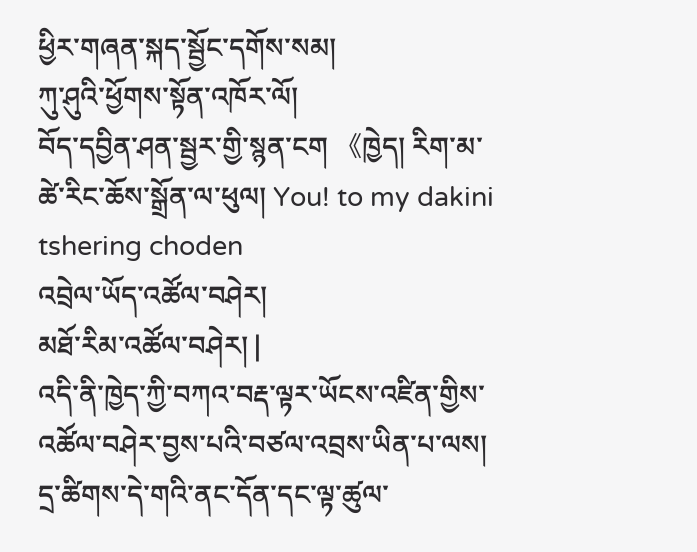ཕྱིར་གཞན་སྐད་སྦྱོང་དགོས་སམ།
ཀུ་ཤུའི་ཕྱོགས་སྟོན་འཁོར་ལོ།
བོད་དབྱིན་ཤན་སྦྱར་གྱི་སྙན་ངག 《ཁྱེད། རིག་མ་ཚེ་རིང་ཆོས་སྒྲོན་ལ་ཕུལ། You! to my dakini tshering choden
འབྲེལ་ཡོད་འཚོལ་བཤེར།
མཐོ་རིམ་འཚོལ་བཤེར། |
འདི་ནི་ཁྱེད་ཀྱི་བཀའ་བརྡ་ལྟར་ཡོངས་འཛིན་གྱིས་འཚོལ་བཤེར་བྱས་པའི་བཙལ་འབྲས་ཡིན་པ་ལས། དྲ་ཚིགས་དེ་གའི་ནང་དོན་དང་ལྟ་ཚུལ་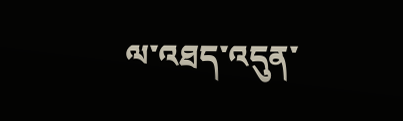ལ་འཐད་འདུན་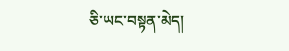ཅི་ཡང་བསྟན་མེད།